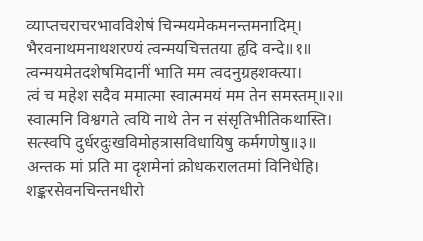व्याप्तचराचरभावविशेषं चिन्मयमेकमनन्तमनादिम्।
भैरवनाथमनाथशरण्यं त्वन्मयचित्ततया हृदि वन्दे॥१॥
त्वन्मयमेतदशेषमिदानीं भाति मम त्वदनुग्रहशक्त्या।
त्वं च महेश सदैव ममात्मा स्वात्ममयं मम तेन समस्तम्॥२॥
स्वात्मनि विश्वगते त्वयि नाथे तेन न संसृतिभीतिकथास्ति।
सत्स्वपि दुर्धरदुःखविमोहत्रासविधायिषु कर्मगणेषु॥३॥
अन्तक मां प्रति मा दृशमेनां क्रोधकरालतमां विनिधेहि।
शङ्करसेवनचिन्तनधीरो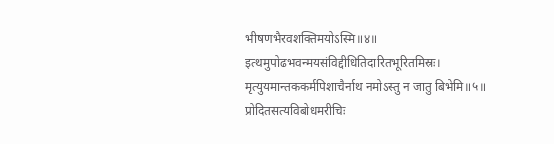भीषणभैरवशक्तिमयोऽस्मि॥४॥
इत्थमुपोढभवन्मयसंविद्दीधितिदारितभूरितमिस्रः।
मृत्युयमान्तककर्मपिशाचैर्नाथ नमोऽस्तु न जातु बिभेमि॥५॥
प्रोदितसत्यविबोधमरीचिः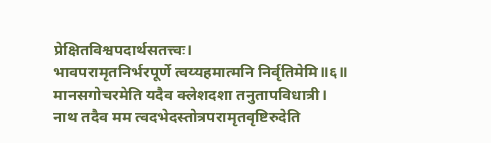प्रेक्षितविश्वपदार्थसतत्त्वः।
भावपरामृतनिर्भरपूर्णे त्वय्यहमात्मनि निर्वृतिमेमि॥६॥
मानसगोचरमेति यदैव क्लेशदशा तनुतापविधात्री।
नाथ तदैव मम त्वदभेदस्तोत्रपरामृतवृष्टिरुदेति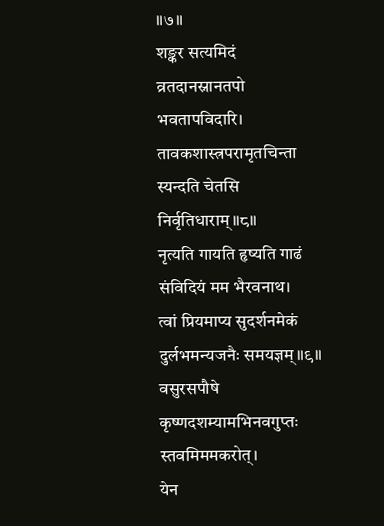॥७॥
शङ्कर सत्यमिदं व्रतदानस्नानतपो भवतापविदारि।
तावकशास्त्रपरामृतचिन्ता स्यन्दति चेतसि निर्वृतिधाराम्॥८॥
नृत्यति गायति हृष्यति गाढं संविदियं मम भैरवनाथ।
त्वां प्रियमाप्य सुदर्शनमेकं दुर्लभमन्यजनैः समयज्ञम्॥९॥
वसुरसपौषे कृष्णदशम्यामभिनवगुप्तः स्तवमिममकरोत्।
येन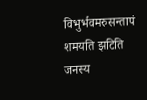विभुर्भवमरुसन्तापं शमयति झटिति जनस्य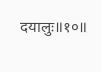दयालुः॥१०॥